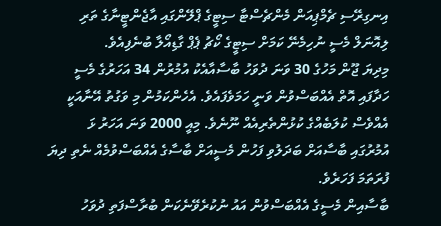އިނގިރޭސި ޗެމްޕިއަން މެންޗެސްޓާ ސިޓީގެ ޕްލޭންގައި އާޖެންޓީނާގެ ތަރި ލިއޮނަލް މެސީ ނުހިމެނޭ ކަމަށް ސިޓީގެ ކޯޗު ޕެޕް ގާޑިއޯލާ ބުނެފިއެވެ.
މިދިޔަ ޖޫން މަހުގެ 30 ވަނަ ދުވަހު ބާސާއާއެކު އުމުރުން 34 އަހަރުގެ މެސީ ހަދާފައި އޮތް އެއްބަސްވުން ވަނީ ހަމަވެފައެވެ. އެހެންކަމުން މި ވަގުތު އޭނާއަކީ އެއްވެސް ކުލަބެއްގެ ކުޅުންތެރިއެއް ނޫނެވެ. މިއީ 2000 ވަނަ އަހަރު ޅަ އުމުރުގައި ބާސާއަށް ބަދަލުވި ފަހުން މެސީއަށް ބާސާގެ އެއްބަސްވުމެއް ނެތި ދިޔަ ފުރަތަމަ ފަހަރެވެ.
ބާސާއިން މެސީގެ އެއްބަސްވުން އައު ނުކުރެވޭނެކަން ބުރާސްފަތި ދުވަހު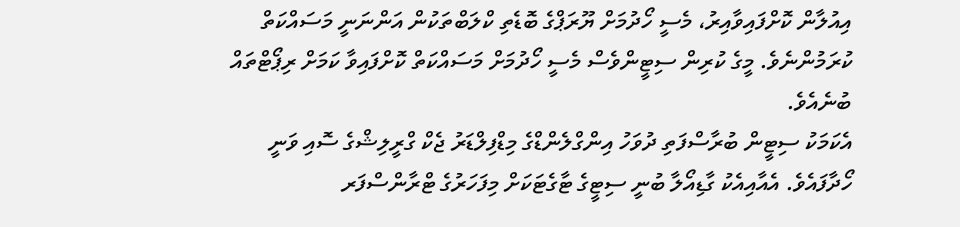އިއުލާން ކޮށްފައިވާއިރު، މެސީ ހޯދުމަށް ޔޫރަޕްގެ ބޮޑެތި ކްލަބްތަކުން އަންނަނީ މަސައްކަތް ކުރަމުންނެވެ. މީގެ ކުރިން ސިޓީންވެސް މެސީ ހޯދުމަށް މަސައްކަތް ކޮށްފައިވާ ކަމަށް ރިޕޯޓްތައް ބުނެއެވެ.
އެކަމަކު ސިޓީން ބުރާސްފަތި ދުވަހު އިންގްލެންޑްގެ މިޑްފިލްޑަރު ޖެކް ގްރީލިޝްގެ ސޮއި ވަނީ ހޯދާފައެވެ. އެއާއިއެކު ގާޑިއޯލާ ބުނީ ސިޓީގެ ޓާގެޓަކަށް މިފަހަރުގެ ޓްރާންސްފަރ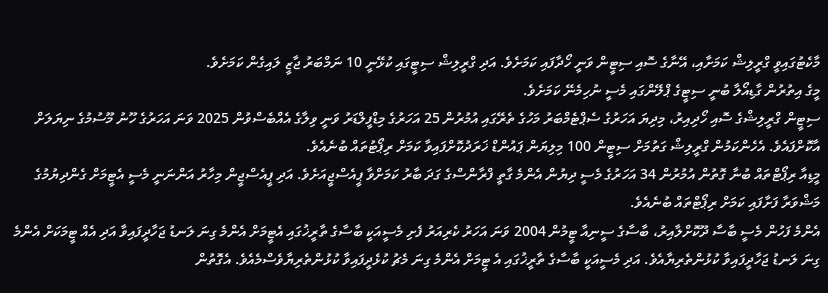މާކެޓުގައިވީ ގްރީލިޝް ކަމަށާއި، އޭނާގެ ސޮއި ސިޓީން ވަނީ ހޯދާފައި ކަމަށެވެ. އަދި ގްރީލިޝް ސިޓީގައި ކުޅޭނީ 10 ނަމްބަރު ޖާޒީ ލައިގެން ކަމަށެވެ.
މީގެ އިތުރުން ގާޑިއޯލާ ބުނީ ސިޓީގެ ޕްލޭންގައި މެސީ ނުހިމެނޭ ކަމަށެވެ.
ސިޓީން ގްރީލިޝްގެ ސޮއި ހޯދިއިރު، މިދިޔަ އަހަރުގެ ސެޕްޓެމްބަރު މަހުގެ ތެރޭގައި އުމުރުން 25 އަހަރުގެ މިޑްފީލްޑަރު ވަނީ ވިލާގެ އެއްބެސްވުން 2025 ވަނަ އަހަރުގެ ހޫނު މޫސުމުގެ ނިޔަލަށް އާކޮށްފައެވެ. އެހެންކަމުން ގްރީލިޝް ގަތުމަށް ސިޓީން 100 މިލިޔަން ޕައުންޑް ޚަރަދުކޮށްފައިވާ ކަމަށް ރިޕޯޓުތައް ބުނެއެވެ.
މީޑިއާ ރިޕޯޓްތައް ބުނާ ގޮތުން އުމުރުން 34 އަހަރުގެ މެސީ ދިޔުން އެންމެ ގާތީ ފްރާންސްގެ ގަދަ ބާރު ކަމަށްވާ ޕީއެސްޖީއަށެވެ. އަދި ޕީއެސްޖީން މިހާރު އަންނަނީ މެސީ އެޓީމަށް ގެންދިޔުމުގެ މަޝްވަރާ ފަށާފައި ކަމަށް ރިޕޯޓްތައް ބުނެއެވެ.
އެންމެ ފަހުން މެސީ ބާސާ ދޫކޮށްލާއިރު، ބާސާގެ ސީނިއާ ޓީމުން 2004 ވަނަ އަހަރު ކެރިއަރު ފެށި މެސީއަކީ ބާސާގެ ތާރީޚުގައި އެޓީމަށް އެންމެ ގިނަ ލަނޑު ޖަހާދީފައިވާ އަދި އެއް ޓީމަކަށް އެންމެ ގިނަ ލަނޑު ޖަހާދީފައިވާ ކުޅުންތެރިޔާއެވެ. އަދި މެސީއަކީ ބާސާގެ ތާރީޚުގައި އެ ޓީމަށް އެންމެ ގިނަ މެޗު ކުޅެދީފައިވާ ކުޅުންތެރިޔާވެސްމެއެވެ. އެގޮތުން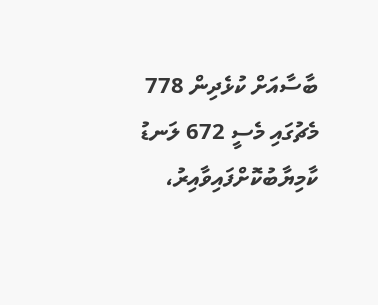ބާސާއަށް ކުޅެދިން 778 މެޗުގައި މެސީ 672 ލަނޑު ކާމިޔާބުކޮށްފައިވާއިރު،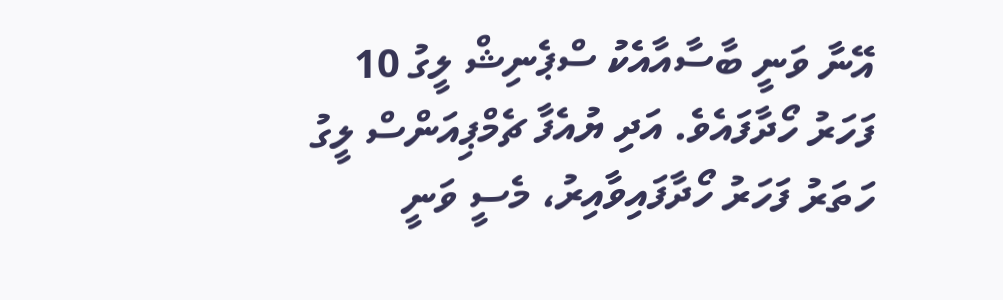އޭނާ ވަނީ ބާސާއާއެކު ސްޕެނިޝް ލީގު 10 ފަހަރު ހޯދާފައެވެ. އަދި ޔުއެފާ ޗެމްޕިއަންސް ލީގު ހަތަރު ފަހަރު ހޯދާފައިވާއިރު، މެސީ ވަނީ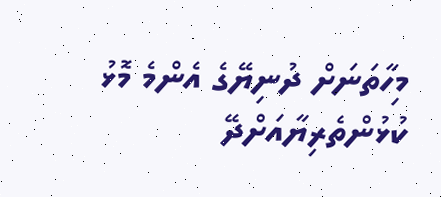މިހާތަނަށް ދުނިޔޭގެ އެންމެ މޮޅު ކުޅުންތެރިޔާއަށްދޭ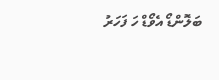ބަލޮންޑޯ އެވޯޑް ހަ ފަހަރު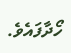ހޯދާފައެވެ.